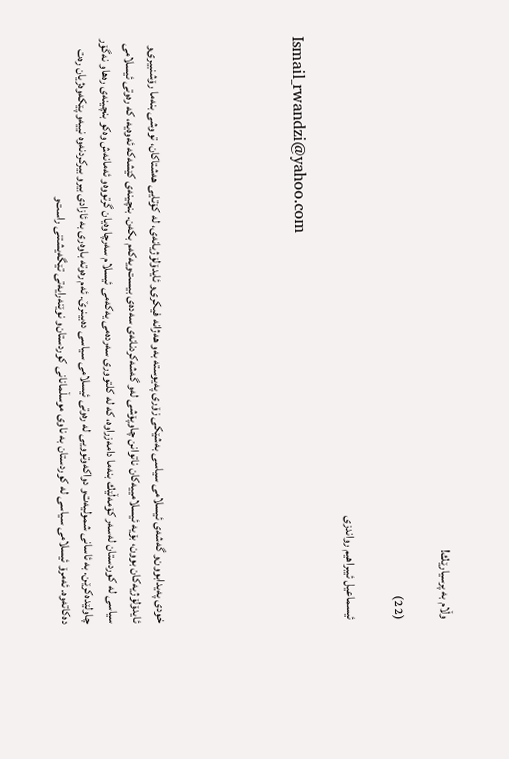وڵام به پرسیارێك!

(2 2)

ئیسماعیل ئیبراهیم رواندزی

Ismail_rwandzi@yahoo.com





خودی په‌یدابوون‌و گه‌شه‌ی ئیسلامی سیاسی به‌شێكی زۆری په‌یوسته‌ به‌و هه‌ژانه‌ فیكری‌و ئایدۆلۆژیانه‌ی، له‌ كۆتایی هه‌شتاكان، تووشی بنه‌ما رۆشنبیری‌و ئایدۆلۆژیه‌كان بوون، بۆیه‌ ئیسلامییه‌كان ناتوانن چاوپۆشی له‌و گه‌شه‌كردنانه‌ی سه‌ده‌ی بیست‌ویه‌كه‌م بكه‌ن. بنچینه‌ی كێشه‌كه‌ ئه‌وه‌یه‌، كه‌ ره‌وتی ئیسلامی سیاسی له‌ كوردستان له‌سه‌ر كۆمه‌ڵێك بنه‌ما دامه‌زراوه‌، كه‌ له‌ كلتووری سه‌رده‌می یه‌كه‌می ئیسلام سه‌رچاوه‌یان گرتووه‌‌و ئه‌مانه‌ش وه‌كو بنچینه‌ی ره‌ها‌و نه‌گۆر چاولێده‌كرێن. به‌ ئاسانی شمولیه‌ت‌و دواكه‌وتوویی له‌ ره‌وتی ئیسلامی سیاسی ده‌بینرێ. ئه‌م ره‌وته‌ باوه‌ری به‌ ئازادی بیرو بیركردنه‌وه‌ نییه‌‌و پێكه‌وه‌ژیان‌ ره‌ت ده‌كاته‌وه‌. ئه‌مرۆ ئیسلامی سیاسی له‌ كوردستان به‌ ناوی موسڵمانانی كوردستان‌و نوێنه‌رایه‌تی تێگه‌یشتنی راست‌و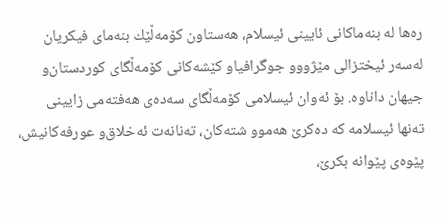ره‌ها‌ له‌ بنه‌ماكانی ئایینی ئیسلام، هه‌ستاون كۆمه‌ڵێك بنه‌مای فیكریان له‌سه‌ر ئیختزالی مێژوو‌و جوگرافیا‌و كێشه‌كانی كۆمه‌ڵگای كوردستان‌و جیهان داناوه‌. بۆ ئه‌وان ئیسلامی كۆمه‌ڵگای سه‌ده‌ی هه‌فته‌می زایینی ته‌نها ئیسلامه‌ كه‌ ده‌كرێ هه‌موو شته‌كان، ته‌نانه‌ت ئه‌خلا‌ق‌و عورفه‌كانیش، پێوه‌ی پێوانه‌ بكرێ‌،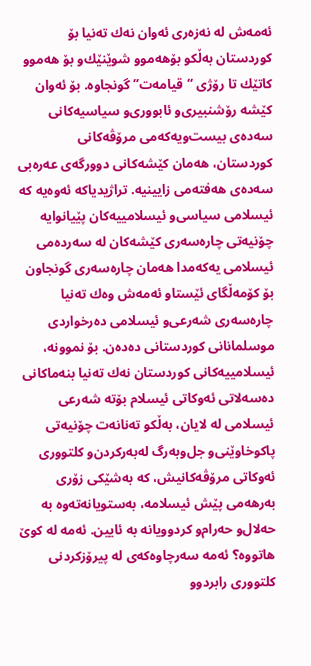ئه‌مه‌ش له‌ نه‌زه‌ری ئه‌وان نه‌ك ته‌نیا بۆ كوردستان به‌ڵكو بۆهه‌موو شوێنێك‌و بۆ هه‌موو كاتێك تا رۆژی “قیامه‌ت” گونجاوه‌. بۆ ئه‌وان كێشه‌ رۆشنبیری‌و ئابووری‌و سیاسیه‌كانی سه‌ده‌ی بیست‌ویه‌كه‌می مرۆڤه‌كانی كوردستان، هه‌مان كێشه‌كانی دوورگه‌ی عه‌ره‌بی سه‌ده‌ی هه‌فته‌می زایینیه‌. تراژیدیاكه‌ ئه‌وه‌یه‌ كه‌ ئیسلامی سیاسی‌و ئیسلامییه‌كان پێیانوایه‌ چۆنیه‌تی چاره‌سه‌ری كێشه‌كان له‌ سه‌رده‌می ئیسلامی یه‌كه‌مدا هه‌مان چاره‌سه‌ری گونجاون بۆ كۆمه‌ڵگای ئێستاو ئه‌مه‌ش وه‌ك ته‌نیا چاره‌سه‌ری شه‌رعی‌و ئیسلامی ده‌رخواردی موسلمانانی كوردستانی ده‌ده‌ن. بۆ نموونه‌، ئیسلامییه‌كانی كوردستان نه‌ك ته‌نیا بنه‌ماكانی ده‌سه‌لاتی ئه‌وكاتی ئیسلام بۆته‌ شه‌رعی ئیسلامی له‌ لایان، به‌ڵكو ته‌نانه‌ت چۆنیه‌تی پاكوخاوێنی‌و جل‌وبه‌رگ له‌به‌ركردن‌و كلتووری ئه‌وكاتی مرۆڤه‌كانیش، كه‌ به‌شێكی زۆری به‌رهه‌می پێش ئیسلامه‌، به‌ستویانه‌ته‌وه‌ به‌ حه‌لال‌و حه‌رام‌‌و كردوویانه‌ به‌ ئایین. ئه‌مه‌ له‌ كوێ هاتووه‌؟ ئه‌مه‌ سه‌رچاوه‌كه‌ی له‌ پیرۆزكردنی كلتووری رابردوو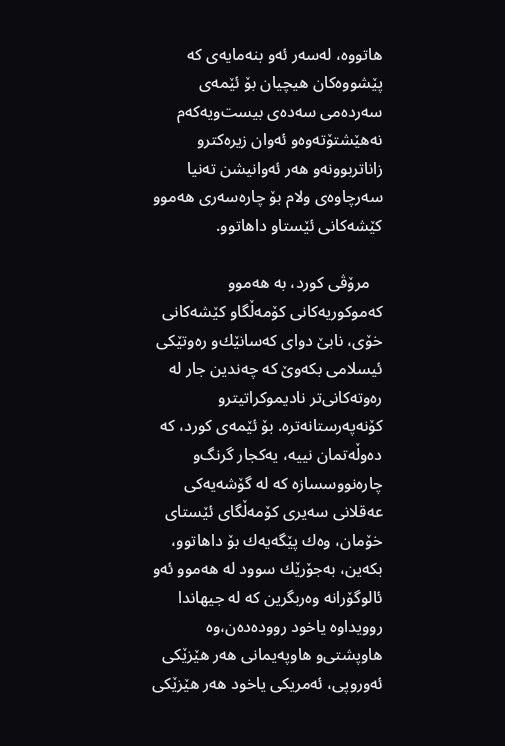هاتووه‌، له‌سه‌ر ئه‌و بنه‌مایه‌ی كه‌ پێشووه‌كان هیچیان بۆ ئێمه‌ی سه‌رده‌می سه‌ده‌ی بیست‌ویه‌كه‌م نه‌هێشتۆته‌وه‌‌و ئه‌وان زیره‌كتر‌و زاناتر‌بوونه‌‌و هه‌ر ئه‌وانیشن ته‌نیا سه‌رچاوه‌‌ی ولام بۆ چاره‌سه‌ری هه‌موو كێشه‌كانی ئێستا‌و داهاتوو.

   مرۆڤی كورد، به‌ هه‌موو كه‌موكوریه‌كانی كۆمه‌ڵگاو كێشه‌كانی خۆی، نابێ دوای كه‌سانێك‌و ره‌وتێكی ئیسلامی بكه‌وێ كه‌ چه‌ندین جار له‌ ره‌وته‌كانی‌تر نادیموكراتیتر‌و كۆنه‌په‌رستانه‌تره‌. بۆ ئێمه‌ی كورد، كه‌ ده‌وڵه‌تمان نییه‌، یه‌كجار گرنگ‌و چاره‌نووسسازه‌ كه‌ له‌ گۆشه‌یه‌كی عه‌قلانی سه‌یری كۆمه‌ڵگای ئێستای خۆمان‌، وه‌ك پێگه‌یه‌ك بۆ داهاتوو، بكه‌ین، به‌جۆرێك سوود له‌ هه‌موو ئه‌و ئالوگۆرانه‌ وه‌ربگرین كه‌ له‌ جیهاندا روویداوه‌ یاخود رووده‌ده‌ن،‌وه‌ هاوپشتی‌و هاوپه‌یمانی هه‌ر هێزێكی ئه‌وروپی، ئه‌مریكی یاخود هه‌ر هێزێكی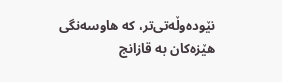نێوده‌وڵه‌تی‌تر، كه‌ هاوسه‌نگی هێزه‌كان به‌ قازانج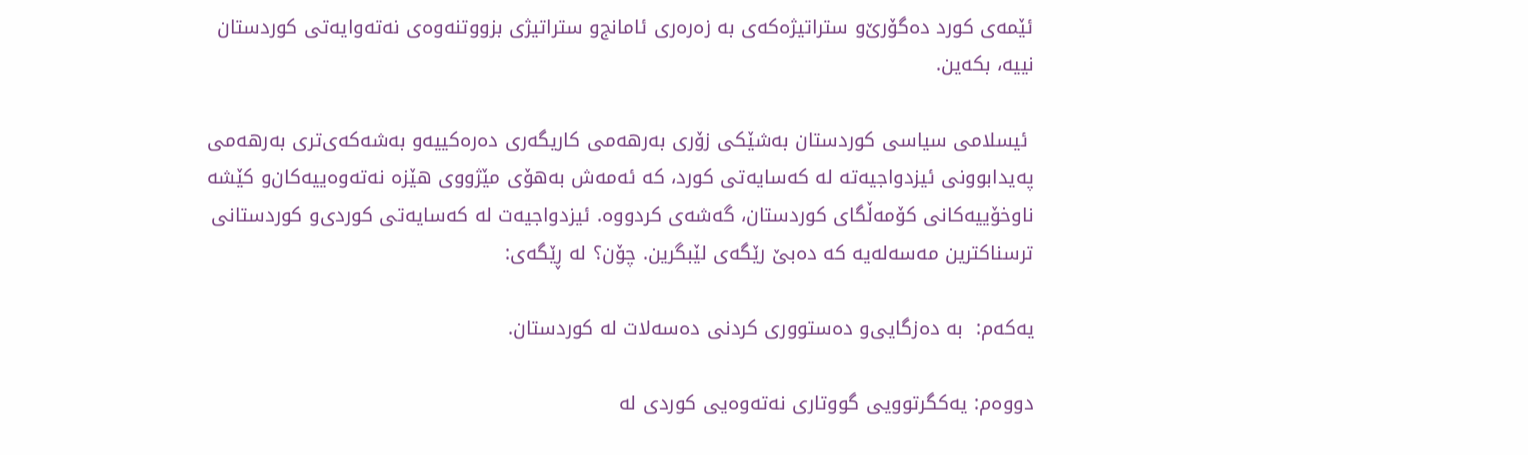ئێمه‌ی كورد ده‌گۆرێ‌‌و ستراتیژه‌كه‌ی به‌ زه‌ره‌ری ئامانج‌و ستراتیژی بزووتنه‌وه‌ی نه‌ته‌وایه‌تی كوردستان نییه‌، بكه‌ین.

 ئیسلامی سیاسی كوردستان به‌شێكی زۆری به‌رهه‌می كاریگه‌ری ده‌ره‌كییه‌‌و به‌شه‌كه‌ی‌تری به‌رهه‌می په‌یدابوونی ئیزدواجیه‌ته‌ له‌ كه‌سایه‌تی كورد، كه‌ ئه‌مه‌ش به‌هۆی مێژووی هێزه‌ نه‌ته‌وه‌ییه‌كان‌و كێشه‌ ناوخۆییه‌كانی كۆمه‌ڵگای كوردستان‌، گه‌شه‌ی كردووه‌. ئیزدواجیه‌ت له‌ كه‌سایه‌تی كوردی‌و كوردستانی ترسناكترین مه‌سه‌له‌یه‌ كه‌ ده‌بێ رێگه‌ی لێبگرین. چۆن؟ له ڕێگه‌ی:

یه‌كه‌م:  به‌ ده‌زگایی‌و ده‌ستووری كردنی ده‌سه‌لات له‌ كوردستان.

دووه‌م: یه‌كگرتوویی گووتاری نه‌ته‌وه‌یی كوردی له‌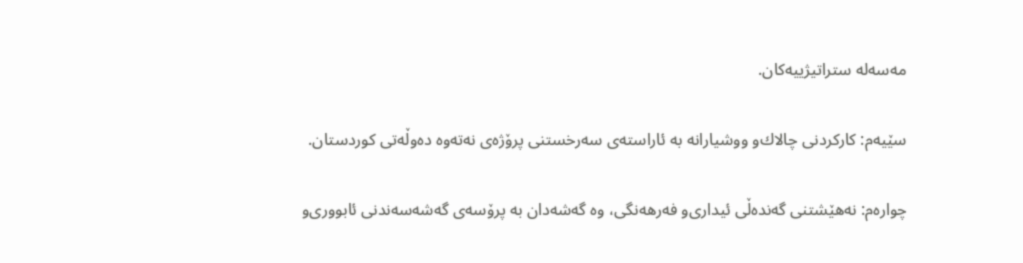مه‌سه‌له‌ ستراتیژییه‌كان.

سێیه‌م: كاركردنی چالاك‌و ووشیارانه‌ به‌ ئاراسته‌ی سه‌رخستنی پرۆژه‌ی نه‌ته‌وه‌ ده‌وڵه‌تی كوردستان.

چواره‌م: نه‌هێشتنی گه‌نده‌ڵی‌ ئیداری‌و فه‌رهه‌نگی‌، وه‌ گه‌شه‌دان به‌ پرۆسه‌ی گه‌شه‌سه‌ندنی ئابووری‌و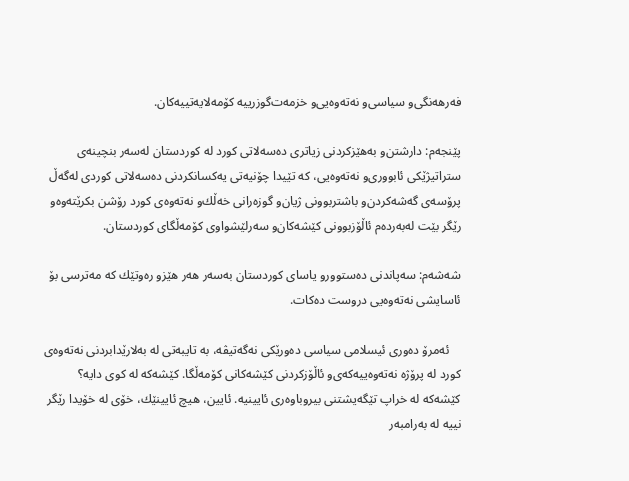فه‌رهه‌نگی‌و سیاسی‌و نه‌ته‌وه‌یی‌و خزمه‌ت‌گوزرییه‌ كۆمه‌لایه‌تییه‌كان.

پێنجه‌م: دارشتن‌و به‌هێزكردنی زیاتری ده‌سه‌لاتی كورد له‌ كوردستان له‌سه‌ر بنچینه‌ی ستراتیژێكی ئابووری‌و نه‌ته‌وه‌یی، كه‌ تێیدا چۆنیه‌تی یه‌كسانكردنی ده‌سه‌لاتی كوردی له‌گه‌ڵ پرۆسه‌ی گه‌شه‌كردن‌و باشتربوونی ژیان‌و گوزه‌رانی خه‌ڵك‌و نه‌ته‌وه‌ی كورد رۆشن بكرێته‌وه‌‌‌و رێگر بێت له‌به‌رده‌م ئاڵۆزبوونی كێشه‌كان‌و سه‌رلێشواوی كۆمه‌ڵگای كوردستان.

شه‌شه‌م: سه‌پاندنی ده‌ستوور‌و یاسای كوردستان به‌سه‌ر هه‌ر هێز‌و ره‌وتێك كه‌ مه‌ترسی بۆ ئاسایشی نه‌ته‌وه‌یی دروست ده‌كات.

    ئه‌مرۆ ده‌وری ئیسلامی سیاسی ده‌ورێكی نه‌گه‌تیڤه، به‌ تایبه‌تی له‌ به‌لارێدابردنی نه‌ته‌وه‌ی كورد له‌ پرۆژه‌ نه‌ته‌وه‌ییه‌كه‌ی‌و ئاڵۆزكردنی كێشه‌كانی كۆمه‌ڵگا. كێشه‌كه‌ له‌ كوی دایه‌؟ كێشه‌كه‌ له‌ خراپ تێگه‌یشتنی بیروباوه‌ری ئایینیه‌. ئایین، هیچ ئایینێك، خۆی له‌ خۆیدا رێگر نییه‌ له‌ به‌رامبه‌ر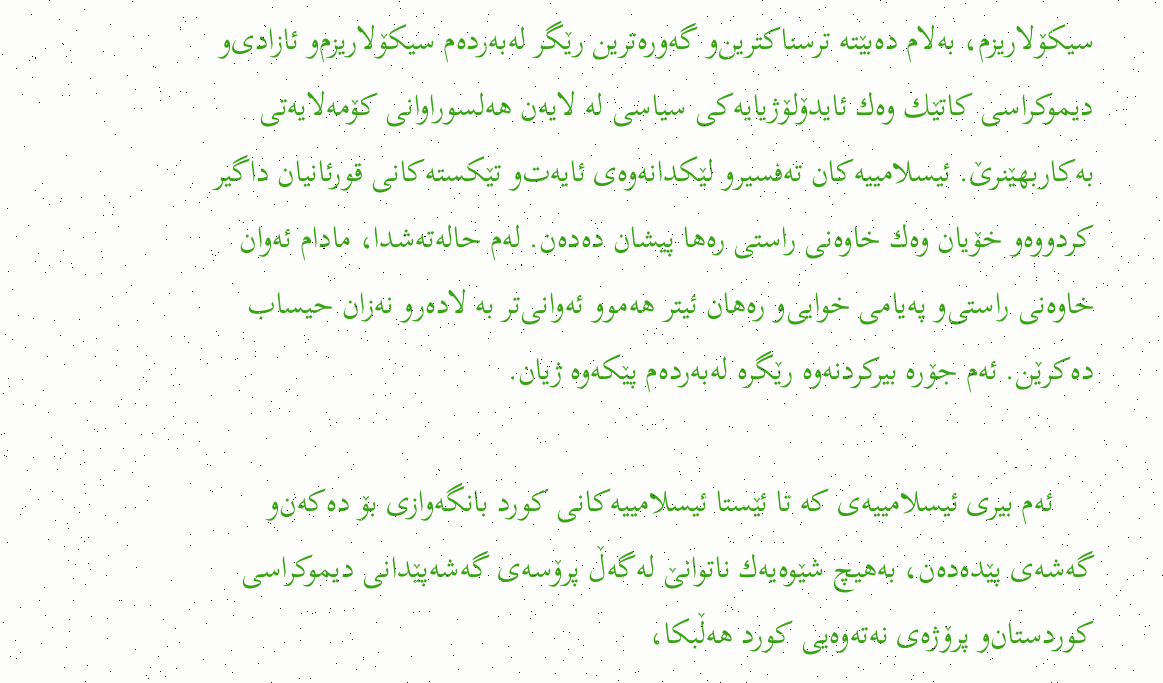سیكۆلاریزم، به‌لام ده‌بێته‌ ترسناكترین‌و گه‌وره‌ترین رێگر له‌به‌رده‌م سیكۆلاریزم‌و ئازادی‌و دیموكراسی كاتێك وه‌ك ئایدۆلۆژیایه‌كی سیاسی له‌ لایه‌ن هه‌لسوراوانی كۆمه‌لایه‌تی به‌كاربهێنرێ. ئیسلامییه‌كان ته‌فسیر‌و لێكدانه‌وه‌ی ئایه‌ت‌و تێكسته‌كانی قورئانیان داگیر كردووه‌و خۆیان وه‌ك خاوه‌نی راستی ره‌ها پیشان ده‌ده‌ن. له‌م حاله‌ته‌شدا، مادام ئه‌وان خاوه‌نی راستی‌و په‌یامی خوایی‌و ره‌هان ئیتر هه‌موو ئه‌وانی‌تر به‌ لاده‌ر‌و نه‌زان حیساب ده‌كرێن. ئه‌م جۆره‌ بیركردنه‌وه‌ رێگره‌ له‌به‌رده‌م پێكه‌وه‌ ژیان‌.

     ئه‌م بیری ئیسلامییه‌ی كه‌ تا ئێستا ئیسلامییه‌كانی كورد بانگه‌وازی بۆ ده‌كه‌ن‌و گه‌شه‌ی پێده‌ده‌ن، به‌هیچ شێوه‌یه‌ك ناتوانێ له‌گه‌ڵ پرۆسه‌ی گه‌شه‌پێدانی دیموكراسی كوردستان‌و پرۆژه‌ی نه‌ته‌وه‌یی كورد هه‌ڵبكا،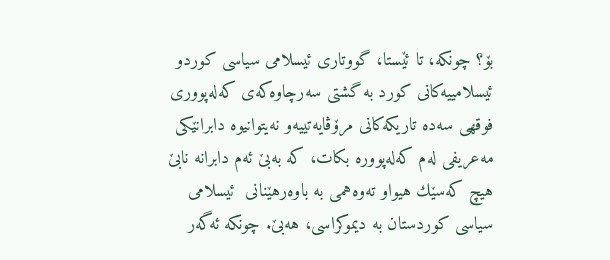بۆ؟ چونكه‌، تا ئێستا، گووتاری ئیسلامی سیاسی كورد‌و ئیسلامییه‌كانی كورد به‌ گشتی سه‌رچاوه‌كه‌ی كه‌له‌پووری فوقهی سه‌ده‌ تاریكه‌كانی مرۆڤایه‌تییه‌‌و نه‌یتوانیوه‌ دابرانێكی مه‌عریفی له‌م كه‌له‌پووره‌ بكات، كه‌ به‌بێ ئه‌م دابرانه‌ نابێ هیچ كه‌سێك هیوا‌و ته‌وه‌همی به‌ باوه‌رهێنانی  ئیسلامی سیاسی كوردستان به‌ دیموكراسی، هه‌بێ. چونكه‌ ئه‌گه‌ر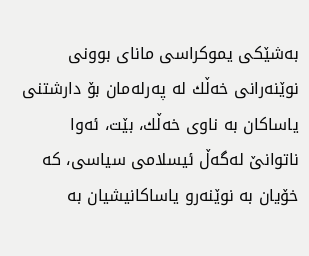به‌شێکی یموكراسی مانای بوونی نوێنه‌رانی خه‌ڵك له‌ په‌رله‌مان بۆ دارشتنی یاسا‌كان به‌ ناوی خه‌ڵك، بێت، ئه‌وا ناتوانێ له‌گه‌ڵ ئیسلامی سیاسی، كه‌ خۆیان‌ به‌ نوێنه‌ر‌و یاساكانیشیان به‌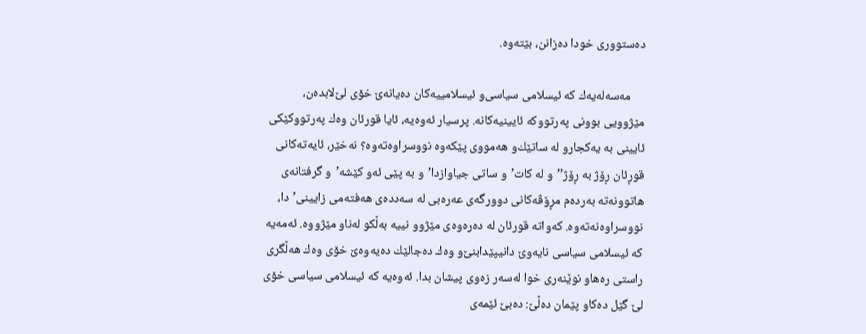ده‌ستووری خودا ده‌زانن، بێته‌وه‌.

     مه‌سه‌له‌یه‌ك كه‌ ئیسلامی سیاسی‌و ئیسلامییه‌كان ده‌یانه‌ێ خۆی لێ‌لابده‌ن، مێژوویی بوونی په‌رتووكه‌ ئایینیه‌كانه‌. پرسیار ئه‌وه‌یه‌، ئایا قورئان وه‌ك په‌رتووكێكی ئایینی به‌ یه‌كجار‌و له‌ ساتێك‌و هه‌مووی پێكه‌وه‌ نووسراوه‌ته‌و‌ه؟ نه‌خێر، ئایه‌ته‌کانی قوڕئان ڕۆژ به‌ ڕۆژ’’و له‌ کات’و ساتی جیاوازدا’و به‌ پێی ئه‌و کێشه‌’و گرفتانه‌ی هاتوونه‌ته‌ به‌رده‌م مڕۆڤه‌کانی دوورگه‌ی عه‌ره‌بی له‌ سه‌دده‌ی هه‌فته‌می زایینی’دا، نووسراوه‌نه‌ته‌وه‌. كه‌واته‌ قورئان له‌ ده‌ره‌وه‌ی مێژوو نییه‌ به‌ڵكو له‌ناو مێژووه‌. ئه‌مه‌یه‌ كه‌ ئیسلامی سیاسی نایه‌وێ دانیپێدابنێ‌و وه‌ك ده‌جالێك ده‌یه‌وه‌ێ خۆی وه‌ك هه‌ڵگری راستی ره‌ها‌و نوێنه‌ری خوا له‌سه‌ر زه‌وی پیشان بدا. ئه‌وه‌یه‌ كه‌ ئیسلامی سیاسی خۆی لێ گێل ده‌كا‌و پێمان ده‌ڵێ: ده‌بێ ئێمه‌ی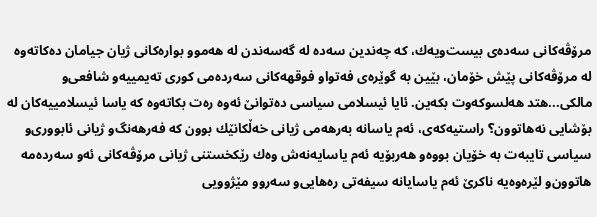مرۆڤه‌كانی سه‌ده‌ی بیست‌ویه‌ك، كه‌ چه‌ندین سه‌ده‌ له‌ گه‌سه‌ندن له‌ هه‌موو بواره‌كانی ژیان جیامان ده‌كاته‌وه‌ له‌ مرۆڤه‌كانی پێش خۆمان، بێین به‌ گوێره‌ی فه‌توا‌و فوقهه‌كانی سه‌رده‌می كوری ته‌یمییه‌و شافعی‌و مالكی...هتد هه‌لسوكه‌وت بكه‌ین. ئایا ئیسلامی سیاسی ده‌توانێ ئه‌وه‌ ره‌ت بكاته‌وه‌ كه‌ یاسا ئیسلامییه‌كان له‌ بۆشایی نه‌هاتوون؟ راستیه‌كه‌ی، ئه‌م یاسانه‌ به‌رهه‌می ژیانی خه‌ڵكانێك بوون كه‌ فه‌رهه‌نگ‌و ژیانی ئابووری‌و سیاسی تایبه‌ت به‌ خۆیان بووه‌‌و هه‌ربۆیه‌ ئه‌م یاسایه‌نه‌ش وه‌ك رێكخستنی ژیانی مرۆڤه‌كانی ئه‌و سه‌رده‌مه‌ هاتوون‌و لێره‌وه‌یه‌ ناكرێ ئه‌م یاسایانه‌ سیفه‌تی ره‌هایی‌و سه‌روو مێژوویی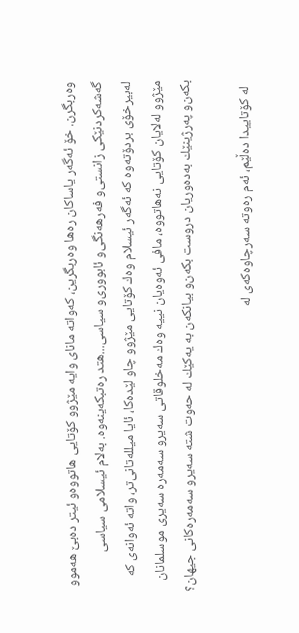وه‌ربگرن. خۆ ئه‌گه‌ر یاساكان ره‌ها وه‌ربگرین، كه‌واته‌ مانای وایه‌ مێژوو كۆتایی هاتووه‌‌و ئیتر ده‌بێ هه‌موو گه‌شه‌كردنێكی زانستی‌و فه‌رهه‌نگی‌و ئابووری‌و سیاسی...هتد ره‌تبكه‌ینه‌وه‌‌. به‌لام ئیسلامی سیاسی له‌بیرخۆی بردۆته‌وه‌ كه‌ ئه‌گه‌ر ئیسلام وه‌ك كۆتایی مێژوو چاو لێده‌كا، ئایا میلله‌تانی‌تر، واته‌ ئه‌وانه‌ی كه‌ مێژوو له‌لایان كۆتایی نه‌هاتووه‌، مافی ئه‌وه‌یان نییه‌ وه‌ك مه‌خلوقاتی سه‌یرو سه‌مه‌ره‌ سه‌یری موسلمانان بكه‌ن‌و په‌رژینێك به‌ده‌وریان دروست بكه‌ن‌و بیانكه‌ن به‌ یه‌كێك له‌ حه‌وت شته‌ سه‌یر‌و سه‌مه‌ره‌كانی جیهان؟

  له‌ كۆتاییدا ده‌ڵێم، ئه‌م ره‌وته‌ سه‌رچاوه‌كه‌ی له‌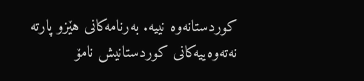كوردستانه‌وه‌ نییه‌. به‌رنامه‌كانی هێزو پارته‌ نه‌ته‌وه‌ییه‌كانی كوردستانيش نامۆ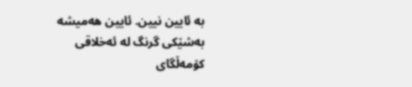به‌ ئایین نيين. ئایین هه‌میشه‌ به‌شێكی گرنگ له‌ ئه‌خلاقی كۆمه‌ڵگای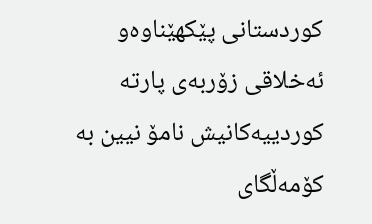كوردستانی پێكهێناوه‌و ئه‌خلاقی زۆربه‌ی پارته‌ كوردییه‌كانیش نامۆ نیین به‌ كۆمه‌ڵگای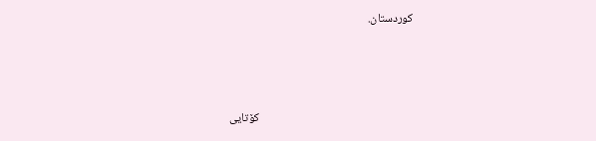كوردستان.



                                                          کۆتایی